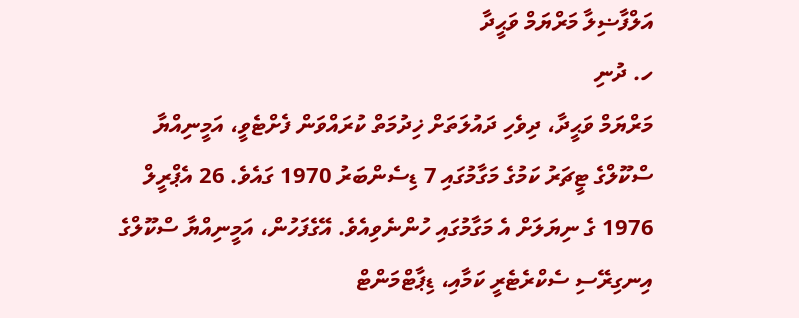އަލްފާޟިލާ މަރްޔަމް ވަޙީދާ
ހ. ދުނި
މަރްޔަމް ވަޙީދާ، ދިވެހި ދައުލަތަށް ޚިދުމަތް ކުރައްވަން ފެށްޓެވީ، އަމީނިއްޔާ ސްކޫލްގެ ޓީޗަރު ކަމުގެ މަގާމުގައި 7 ޑިސެންބަރު 1970 ގައެވެ. 26 އެޕްރީލް 1976 ގެ ނިޔަލަށް އެ މަގާމުގައި ހުންނެވިއެވެ. އޭގެފަހުން، އަމީނިއްޔާ ސްކޫލްގެ އިނގިރޭސި ސެކްރެޓެރީ ކަމާއި، ޑިޕާޓްމަންޓް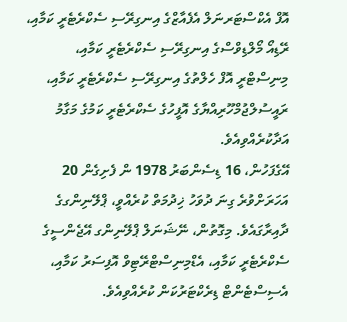އޮފް އެކްސްޓަރނަލް އެފެއާޒްގެ އިނގިރޭސި ސެކްރެޓެރީ ކަމާއި، ރޭޑިއޯ މޯލްޑިވްސްގެ އިނގިރޭސި ސެކްރެޓެރީ ކަމާއި، މިނިސްޓްރީ އޮފް ހެލްތުގެ އިނގިރޭސި ސެކްރެޓެރީ ކަމާއި، ރައީސުލްޖުމްހޫރިއްޔާގެ އޮފީހުގެ ސެކްރެޓެރީ ކަމުގެ މަގާމު އަދާކުރެއްވިއެވެ.
އޭގެފަހުން، 16 ޑިސެންބަރު 1978 ން ފެށިގެން 20 އަހަރަށްވުރެ ގިނަ ދުވަހު ޚިދުމަތް ކުރެއްވީ، ޕްލޭނިންގގެ ދާއިރާގައެވެ. މިގޮތުން، ނޭޝަނަލް ޕްލޭނިންގ އޭޖެންސީގެ ސެކްރެޓެރީ ކަމާއި، އެޑްމިނިސްޓްރޭޓިވް އޮފިސަރު ކަމާއި، އެސިސްޓެންޓް ޑިރެކްޓަރުކަން ކުރެއްވިއެވެ.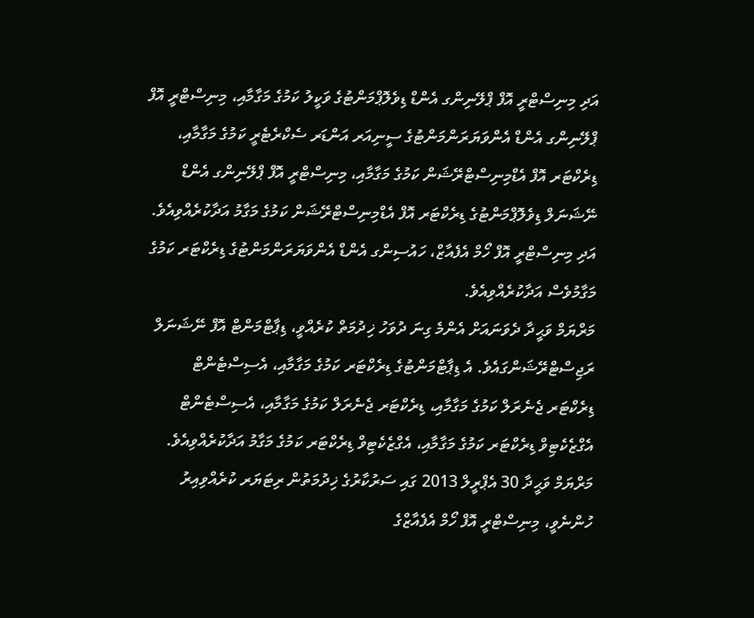އަދި މިނިސްޓްރީ އޮފް ޕްލޭނިންގ އެންޑް ޑިވެލޮޕްމަންޓުގެ ވަކީލު ކަމުގެ މަގާމާއި، މިނިސްޓްރީ އޮފް ޕްލޭނިންގ އެންޑް އެންވަޔަރަންމަންޓުގެ ސީނިއަރ އަންޑަރ ސެކްރެޓެރީ ކަމުގެ މަގާމާއި، ޑިރެކްޓަރ އޮފް އެޑްމިނިސްޓްރޭޝަން ކަމުގެ މަގާމާއި، މިނިސްޓްރީ އޮފް ޕްލޭނިންގ އެންޑް ނޭޝަނަލް ޑިވެލޮޕްމަންޓުގެ ޑިރެކްޓަރ އޮފް އެޑްމިނިސްޓްރޭޝަން ކަމުގެ މަގާމު އަދާކުރެއްވިއެވެ. އަދި މިނިސްޓްރީ އޮފް ހޯމް އެފެއާޒް، ހައުސިންގ އެންޑް އެންވަޔަރަންމަންޓުގެ ޑިރެކްޓަރ ކަމުގެ މަގާމުވެސް އަދާކުރެއްވިއެވެ.
މަރްޔަމް ވަޙީދާ ދެވަނައަށް އެންމެ ގިނަ ދުވަހު ޚިދުމަތް ކުރެއްވީ، ޑިޕާޓްމަންޓް އޮފް ނޭޝަނަލް ރަޖިސްޓްރޭޝަންގައެވެ. އެ ޑިޕާޓްމަންޓުގެ ޑިރެކްޓަރ ކަމުގެ މަގާމާއި، އެސިސްޓެންޓް ޑިރެކްޓަރ ޖެނެރަލް ކަމުގެ މަގާމާއި، ޑިރެކްޓަރ ޖެނެރަލް ކަމުގެ މަގާމާއި، އެސިސްޓެންޓް އެގްޒެކެޓިވް ޑިރެކްޓަރ ކަމުގެ މަގާމާއި، އެގްޒެކެޓިވް ޑިރެކްޓަރ ކަމުގެ މަގާމު އަދާކުރެއްވިއެވެ. މަރްޔަމް ވަޙީދާ 30 އެޕްރީލް 2013 ގައި ސަރުކާރުގެ ޚިދުމަތުން ރިޓަޔަރ ކުރެއްވިއިރު ހުންނެވީ، މިނިސްޓްރީ އޮފް ހޯމް އެފެއާޒްގެ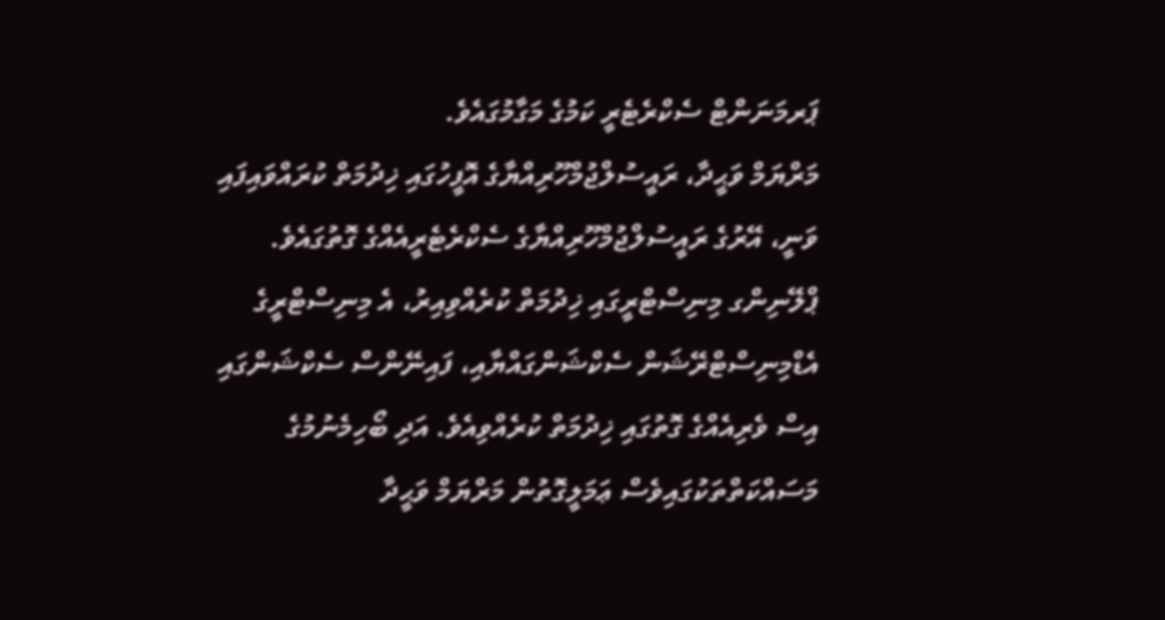ޕަރމަނަންޓް ސެކްރެޓެރީ ކަމުގެ މަގާމުގައެވެ.
މަރްޔަމް ވަޙީދާ، ރައީސުލްޖުމްހޫރިއްޔާގެ އޮފީހުގައި ޚިދުމަތް ކުރައްވައިފައި ވަނީ، އޭރުގެ ރައީސުލްޖުމްހޫރިއްޔާގެ ސެކްރެޓެރީއެއްގެ ގޮތުގައެވެ. ޕްލޭނިންގ މިނިސްޓްރީގައި ޚިދުމަތް ކުރެއްވިއިރު، އެ މިނިސްޓްރީގެ އެޑްމިނިސްޓްރޭޝަން ސެކްޝަންގައްޔާއި، ފައިނޭންސް ސެކްޝަންގައި އިސް ވެރިއެއްގެ ގޮތުގައި ޚިދުމަތް ކުރެއްވިއެވެ. އަދި ބޯހިމެނުމުގެ މަސައްކަތްތަކުގައިވެސް ޢަމަލީގޮތުން މަރްޔަމް ވަޙީދާ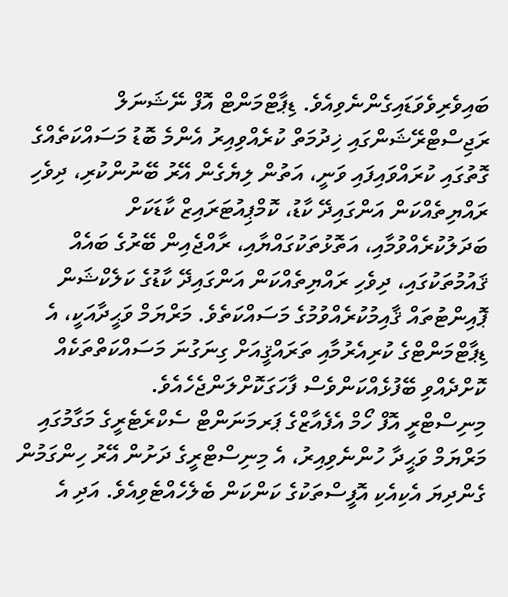ބައިވެރިވެވަޑައިގެންނެވިއެވެ. ޑިޕާޓްމަންޓް އޮފް ނޭޝަނަލް ރަޖިސްޓްރޭޝަންގައި ޚިދުމަތް ކުރެއްވިއިރު އެންމެ ބޮޑު މަސައްކަތެއްގެ ގޮތުގައި ކުރައްވައިފައި ވަނީ، އަތުން ލިޔެގެން އޭރު ބޭނުންކުރި، ދިވެހި ރައްޔިތެއްކަން އަންގައިދޭ ކާޑު، ކޮމްޕިއުޓަރައިޒް ކާޑަކަށް ބަދަލުކުރެއްވުމާއި، އަތޮޅުތަކުގައްޔާއި، ރާއްޖެއިން ބޭރުގެ ބައެއް ޤައުމުތަކުގައި، ދިވެހި ރައްޔިތެއްކަން އަންގައިދޭ ކާޑުގެ ކަލެކްޝަން ޕޮއިންޓުތައް ޤާއިމުކުރެއްވުމުގެ މަސައްކަތެވެ. މަރްޔަމް ވަޙީދާއަކީ، އެ ޑިޕާޓްމަންޓްގެ ކުރިއެރުމާއި ތަރައްޤީއަށް ގިނަގުނަ މަސައްކަތްތަކެއް ކޮށްދެއްވި ބޭފުޅެއްކަންވެސް ފާހަގަކޮށްލަންޖެހެއެވެ.
މިނިސްޓްރީ އޮފް ހޯމް އެފެއާޒްގެ ޕަރމަނަންޓް ސެކްރެޓެރީގެ މަގާމުގައި މަރްޔަމް ވަޙީދާ ހުންނެވިއިރު، އެ މިނިސްޓްރީގެ ދަށުން އޭރު ހިންގަމުން ގެންދިޔަ އެކިއެކި އޮފީސްތަކުގެ ކަންކަން ބެލެހެއްޓެވިއެވެ. އަދި އެ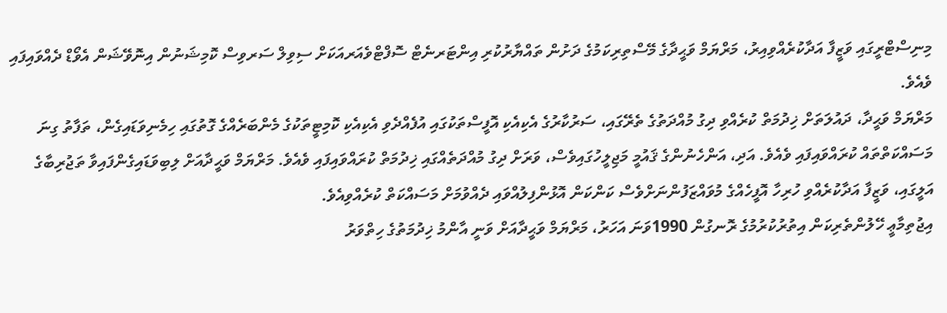މިނިސްޓްރީގައި ވަޒީފާ އަދާކުރެއްވިއިރު، މަރްޔަމް ވަޙީދާގެ މޭސްތިރިކަމުގެ ދަށުން ތައްޔާރުކުރި އިންޓަރނެޓް ސޮފްޓްވެއަރއަކަށް ސިވިލް ސަރވިސް ކޮމިޝަނުން އިނޮވޭޝަން އެވޯޑް ދެއްވައިފައި ވެއެވެ.
މަރްޔަމް ވަޙީދާ، ދައުލަތަށް ޚިދުމަތް ކުރެއްވި ދިގު މުއްދަތުގެ ތެރޭގައި، ސަރުކާރުގެ އެކިއެކި އޮފީސްތަކުގައި އުފެއްދެވި އެކިއެކި ކޮމިޓީތަކުގެ މެންބަރެއްގެ ގޮތުގައި ހިމެނިވަޑައިގެން، ތަފާތު ގިނަ މަސައްކަތްތައް ކުރައްވައިފައި ވެއެވެ. އަދި، އަންހެނުންގެ ޤައުމީ މަޖިލީހުގައިވެސް، ވަރަށް ދިގު މުއްދަތެއްގައި ޚިދުމަތް ކުރައްވައިފައި ވެއެވެ. މަރްޔަމް ވަޙީދާއަށް ލިބިވަޑައިގެންފައިވާ ތަޖުރިބާގެ އަލީގައި، ވަޒީފާ އަދާކުރެއްވި ހުރިހާ އޮފީހެއްގެ މުވައްޒަފުންނަށްވެސް ކަންކަން އޮޅުންފިލުއްވައި ދެއްވުމަށް މަސައްކަތް ކުރެއްވިއެވެ.
އިޖުތިމާޢީ ހޭލުންތެރިކަން އިތުރުކުރުމުގެ ރޮނގުން 1990ވަނަ އަހަރު، މަރްޔަމް ވަޙީދާއަށް ވަނީ އާންމު ޚިދުމަތުގެ ހިތްވަރު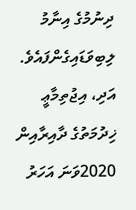ދިނުމުގެ އިނާމު ލިބިވަޑައިގެންފައެވެ. އަދި، އިޖުތިމާޢީ ޚިދުމަތުގެ ދާއިރާއިން 2020ވަނަ އަހަރު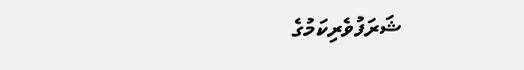ޝަރަފުވެރިކަމުގެ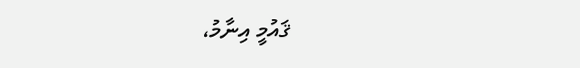ޤައުމީ އިނާމު،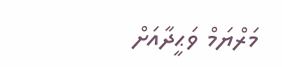މަރްޔަމް ވަޙީދާއަށް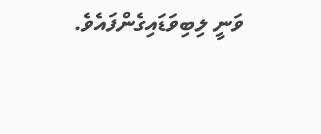ވަނީ ލިބިވަޑައިގެންފައެވެ.